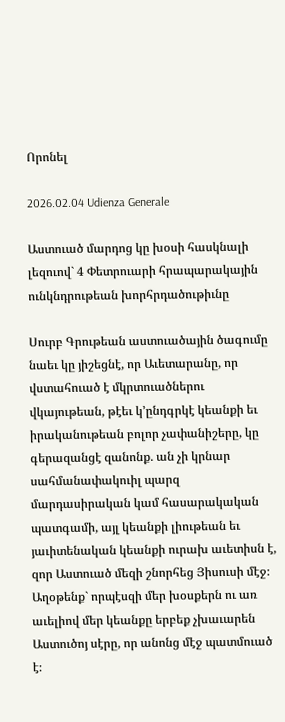Որոնել

2026.02.04 Udienza Generale

Աստուած մարդոց կը խօսի հասկնալի լեզուով` 4 Փետրուարի հրապարակային ունկնդրութեան խորհրդածութիւնը

Սուրբ Գրութեան աստուածային ծագումը նաեւ կը յիշեցնէ, որ Աւետարանը, որ վստահուած է մկրտուածներու վկայութեան, թէեւ կ’ընդգրկէ կեանքի եւ իրականութեան բոլոր չափանիշերը, կը գերազանցէ զանոնք. ան չի կրնար սահմանափակուիլ պարզ մարդասիրական կամ հասարակական պատգամի, այլ կեանքի լիութեան եւ յաւիտենական կեանքի ուրախ աւետիսն է, զոր Աստուած մեզի շնորհեց Յիսուսի մէջ։ Աղօթենք` որպէսզի մեր խօսքերն ու առ աւելիով մեր կեանքը երբեք չխաւարեն Աստուծոյ սէրը, որ անոնց մէջ պատմուած է։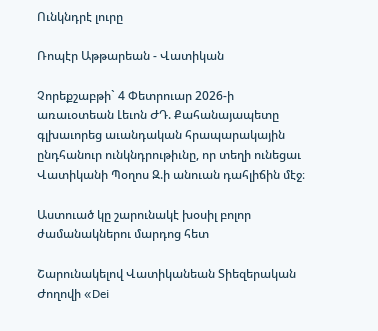Ունկնդրէ լուրը

Ռոպէր Աթթարեան - Վատիկան

Չորեքշաբթի` 4 Փետրուար 2026-ի առաւօտեան Լեւոն ԺԴ. Քահանայապետը գլխաւորեց աւանդական հրապարակային ընդհանուր ունկնդրութիւնը, որ տեղի ունեցաւ Վատիկանի Պօղոս Զ.ի անուան դահլիճին մէջ։

Աստուած կը շարունակէ խօսիլ բոլոր ժամանակներու մարդոց հետ

Շարունակելով Վատիկանեան Տիեզերական Ժողովի «Dei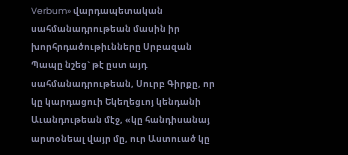Verbum» վարդապետական սահմանադրութեան մասին իր խորհրդածութիւնները Սրբազան Պապը նշեց` թէ ըստ այդ սահմանադրութեան, Սուրբ Գիրքը, որ կը կարդացուի Եկեղեցւոյ կենդանի Աւանդութեան մէջ, «կը հանդիսանայ արտօնեալ վայր մը, ուր Աստուած կը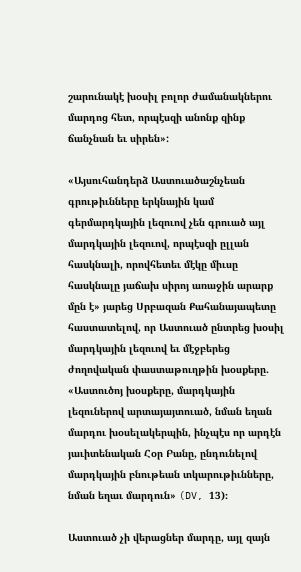շարունակէ խօսիլ բոլոր ժամանակներու մարդոց հետ, որպէսզի անոնք զինք ճանչնան եւ սիրեն»:

«Այսուհանդերձ Աստուածաշնչեան գրութիւնները երկնային կամ գերմարդկային լեզուով չեն գրուած այլ մարդկային լեզուով, որպէսզի ըլլան հասկնալի, որովհետեւ մէկը միւսը հասկնալը յաճախ սիրոյ առաջին արարք մըն է» յարեց Սրբազան Քահանայապետը հաստատելով, որ Աստուած ընտրեց խօսիլ մարդկային լեզուով եւ մէջբերեց ժողովական փաստաթուղթին խօսքերը. «Աստուծոյ խօսքերը, մարդկային լեզուներով արտայայտուած, նման եղան մարդու խօսելակերպին, ինչպէս որ արդէն յաւիտենական Հօր Բանը, ընդունելով մարդկային բնութեան տկարութիւնները, նման եղաւ մարդուն» (DV, 13)։

Աստուած չի վերացներ մարդը, այլ զայն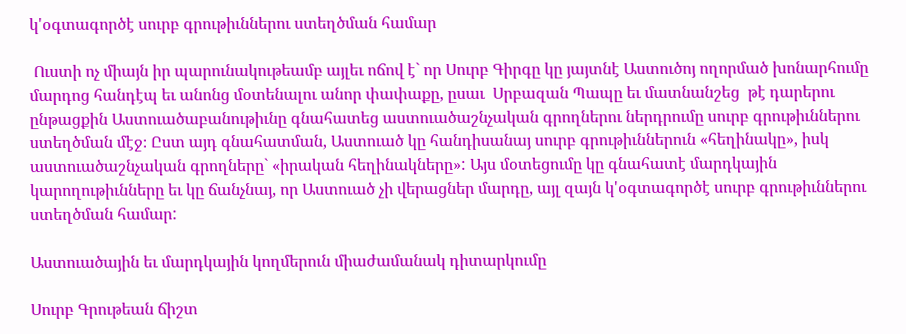կ'օգտագործէ սուրբ գրութիւններու ստեղծման համար

 Ուստի ոչ միայն իր պարունակութեամբ այլեւ ոճով է` որ Սուրբ Գիրգը կը յայտնէ Աստուծոյ ողորմած խոնարհումը մարդոց հանդէպ եւ անոնց մօտենալու անոր փափաքը, ըսաւ  Սրբազան Պապը եւ մատնանշեց  թէ դարերու ընթացքին Աստուածաբանութիւնը գնահատեց աստուածաշնչական գրողներու ներդրումը սուրբ գրութիւններու ստեղծման մէջ։ Ըստ այդ գնահատման, Աստուած կը հանդիսանայ սուրբ գրութիւններուն «հեղինակը», իսկ աստուածաշնչական գրողները` «իրական հեղինակները»: Այս մօտեցումը կը գնահատէ մարդկային կարողութիւնները եւ կը ճանչնայ, որ Աստուած չի վերացներ մարդը, այլ զայն կ'օգտագործէ սուրբ գրութիւններու ստեղծման համար:

Աստուածային եւ մարդկային կողմերուն միաժամանակ դիտարկումը

Սուրբ Գրութեան ճիշտ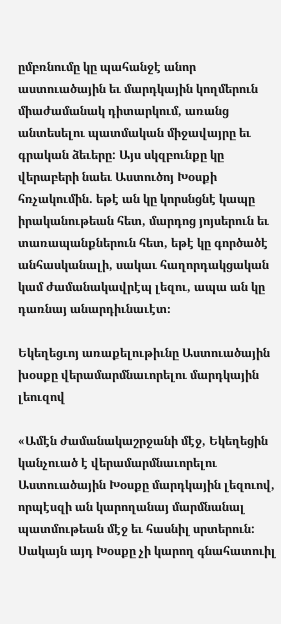ըմբռնումը կը պահանջէ անոր աստուածային եւ մարդկային կողմերուն միաժամանակ դիտարկում, առանց անտեսելու պատմական միջավայրը եւ գրական ձեւերը: Այս սկզբունքը կը վերաբերի նաեւ Աստուծոյ Խօսքի հռչակումին. եթէ ան կը կորսնցնէ կապը իրականութեան հետ, մարդոց յոյսերուն եւ տառապանքներուն հետ, եթէ կը գործածէ անհասկանալի, սակաւ հաղորդակցական կամ ժամանակավրէպ լեզու, ապա ան կը դառնայ անարդիւնաւէտ։

Եկեղեցւոյ առաքելութիւնը Աստուածային խօսքը վերամարմնաւորելու մարդկային լեուզով

«Ամէն ժամանակաշրջանի մէջ, Եկեղեցին կանչուած է վերամարմնաւորելու Աստուածային Խօսքը մարդկային լեզուով, որպէսզի ան կարողանայ մարմնանալ պատմութեան մէջ եւ հասնիլ սրտերուն: Սակայն այդ Խօսքը չի կարող գնահատուիլ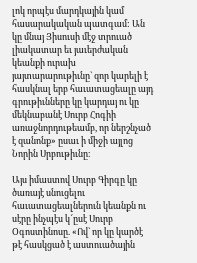լոկ որպէս մարդկային կամ հասարակական պատգամ: Ան կը մնայ Յիսուսի մէջ տրուած լիակատար եւ յաւերժական կեանքի ուրախ յայտարարութիւնը` զոր կարելի է հասկնալ երբ հաւատացեալը այդ գրութիւնները կը կարդայ ու կը մեկնաբանէ Սուրբ Հոգիի առաջնորդութեամբ, որ ներշնչած է զանոնք» ըսաւ ի միջի այլոց Նորին Սրբութիւնը։

Այս իմաստով Սուրբ Գիրգը կը ծառայէ սնուցելու հաւատացեալներուն կեանքն ու սէրը ինչպէս կ՜ըսէ Սուրբ Օգոստինոսը. «Ով` որ կը կարծէ թէ հասկցած է աստուածային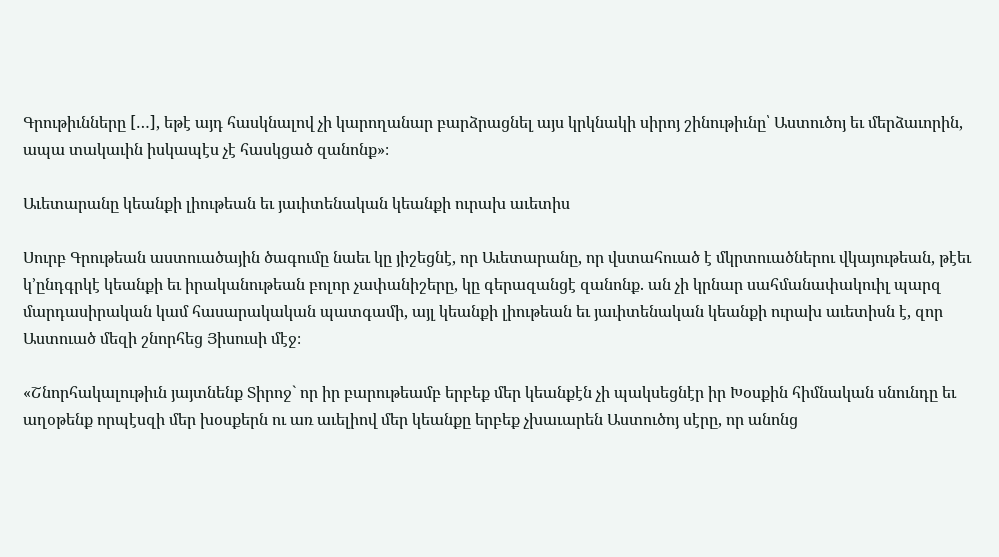Գրութիւնները […], եթէ այդ հասկնալով չի կարողանար բարձրացնել այս կրկնակի սիրոյ շինութիւնը՝ Աստուծոյ եւ մերձաւորին, ապա տակաւին իսկապէս չէ հասկցած զանոնք»։

Աւետարանը կեանքի լիութեան եւ յաւիտենական կեանքի ուրախ աւետիս

Սուրբ Գրութեան աստուածային ծագումը նաեւ կը յիշեցնէ, որ Աւետարանը, որ վստահուած է մկրտուածներու վկայութեան, թէեւ կ’ընդգրկէ կեանքի եւ իրականութեան բոլոր չափանիշերը, կը գերազանցէ զանոնք. ան չի կրնար սահմանափակուիլ պարզ մարդասիրական կամ հասարակական պատգամի, այլ կեանքի լիութեան եւ յաւիտենական կեանքի ուրախ աւետիսն է, զոր Աստուած մեզի շնորհեց Յիսուսի մէջ։

«Շնորհակալութիւն յայտնենք Տիրոջ` որ իր բարութեամբ երբեք մեր կեանքէն չի պակսեցնէր իր Խօսքին հիմնական սնունդը եւ աղօթենք որպէսզի մեր խօսքերն ու առ աւելիով մեր կեանքը երբեք չխաւարեն Աստուծոյ սէրը, որ անոնց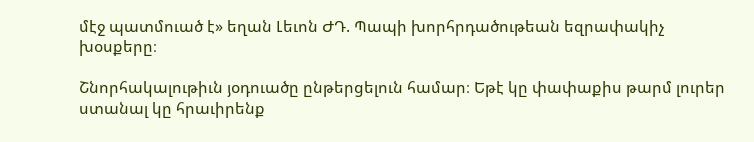մէջ պատմուած է» եղան Լեւոն ԺԴ. Պապի խորհրդածութեան եզրափակիչ խօսքերը։

Շնորհակալութիւն յօդուածը ընթերցելուն համար։ Եթէ կը փափաքիս թարմ լուրեր ստանալ կը հրաւիրենք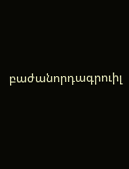բաժանորդագրուիլ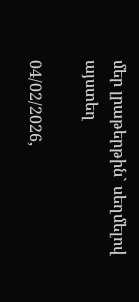մեր լրաթերթին` սեղմելով այստեղ

04/02/2026,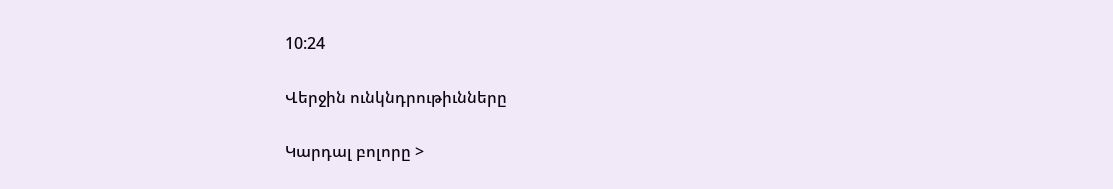10:24

Վերջին ունկնդրութիւնները

Կարդալ բոլորը >